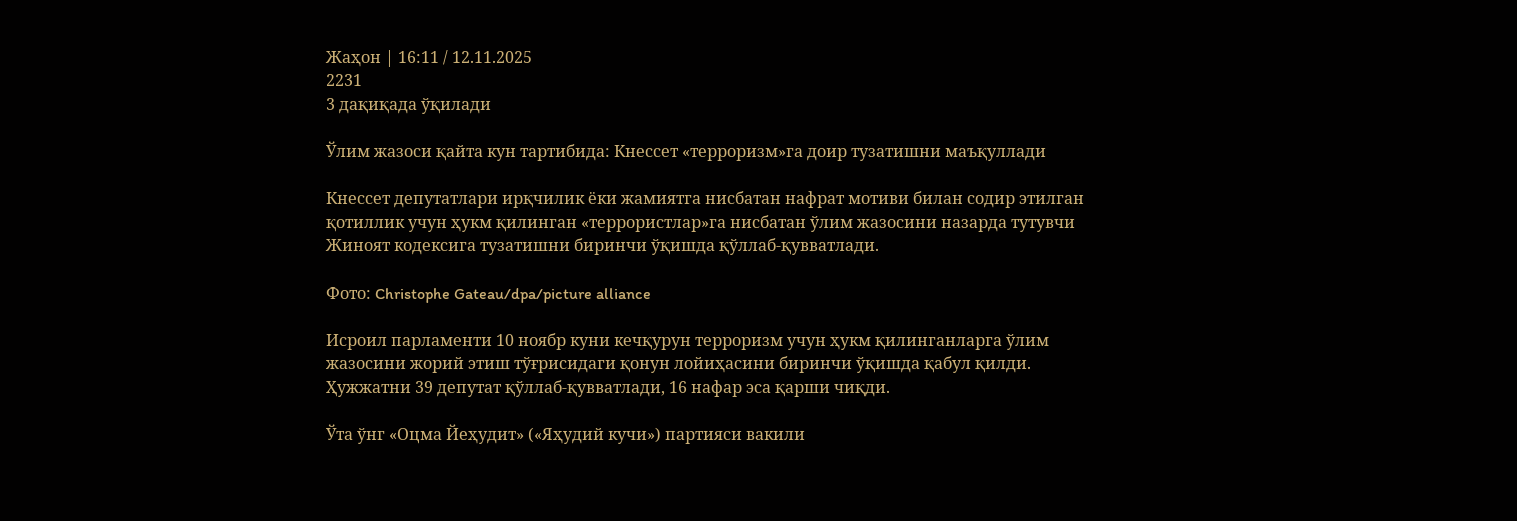Жаҳон | 16:11 / 12.11.2025
2231
3 дақиқада ўқилади

Ўлим жазоси қайта кун тартибида: Кнессет «терроризм»га доир тузатишни маъқуллади

Кнессет депутатлари ирқчилик ёки жамиятга нисбатан нафрат мотиви билан содир этилган қотиллик учун ҳукм қилинган «террористлар»га нисбатан ўлим жазосини назарда тутувчи Жиноят кодексига тузатишни биринчи ўқишда қўллаб-қувватлади.

Фото: Christophe Gateau/dpa/picture alliance

Исроил парламенти 10 ноябр куни кечқурун терроризм учун ҳукм қилинганларга ўлим жазосини жорий этиш тўғрисидаги қонун лойиҳасини биринчи ўқишда қабул қилди. Ҳужжатни 39 депутат қўллаб-қувватлади, 16 нафар эса қарши чиқди.

Ўта ўнг «Оцма Йеҳудит» («Яҳудий кучи») партияси вакили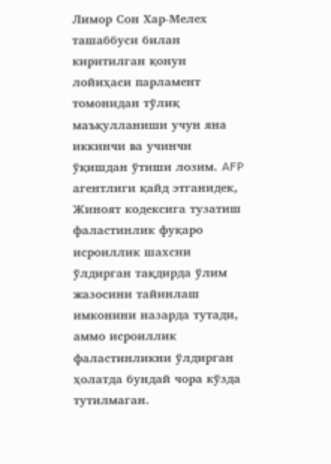Лимор Сон Хар-Мелех ташаббуси билан киритилган қонун лойиҳаси парламент томонидан тўлиқ маъқулланиши учун яна иккинчи ва учинчи ўқишдан ўтиши лозим. AFP агентлиги қайд этганидек, Жиноят кодексига тузатиш фаластинлик фуқаро исроиллик шахсни ўлдирган тақдирда ўлим жазосини тайинлаш имконини назарда тутади, аммо исроиллик фаластинликни ўлдирган ҳолатда бундай чора кўзда тутилмаган.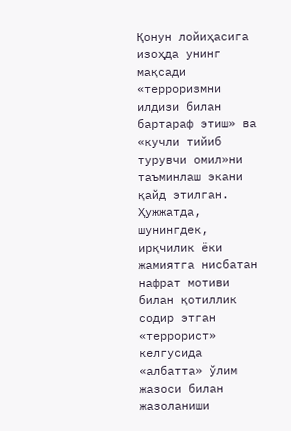Қонун лойиҳасига изоҳда унинг мақсади «терроризмни илдизи билан бартараф этиш» ва «кучли тийиб турувчи омил»ни таъминлаш экани қайд этилган. Ҳужжатда, шунингдек, ирқчилик ёки жамиятга нисбатан нафрат мотиви билан қотиллик содир этган «террорист» келгусида «албатта» ўлим жазоси билан жазоланиши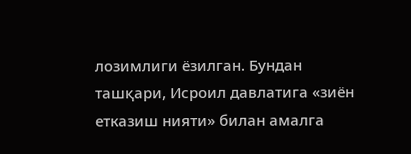лозимлиги ёзилган. Бундан ташқари, Исроил давлатига «зиён етказиш нияти» билан амалга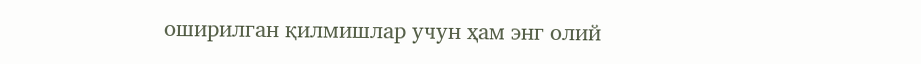оширилган қилмишлар учун ҳам энг олий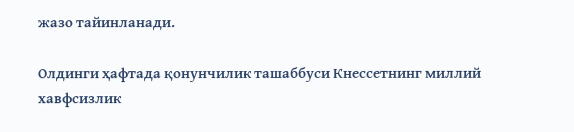жазо тайинланади.

Олдинги ҳафтада қонунчилик ташаббуси Кнессетнинг миллий хавфсизлик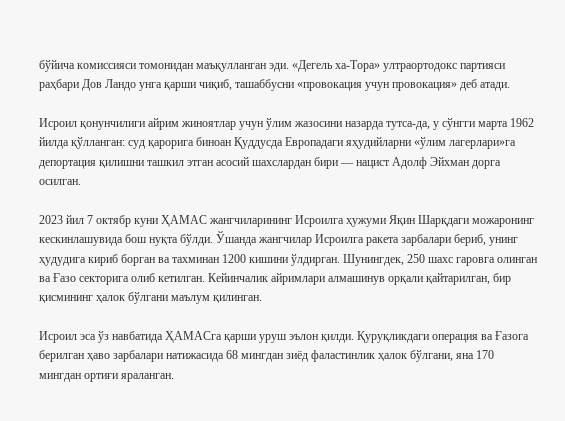бўйича комиссияси томонидан маъқулланган эди. «Дегель ха-Тора» ултраортодокс партияси раҳбари Дов Ландо унга қарши чиқиб, ташаббусни «провокация учун провокация» деб атади.

Исроил қонунчилиги айрим жиноятлар учун ўлим жазосини назарда тутса-да, у сўнгги марта 1962 йилда қўлланган: суд қарорига биноан Қуддусда Европадаги яҳудийларни «ўлим лагерлари»га депортация қилишни ташкил этган асосий шахслардан бири — нацист Адолф Эйхман дорга осилган.

2023 йил 7 октябр куни ҲАМАС жангчиларининг Исроилга ҳужуми Яқин Шарқдаги можаронинг кескинлашувида бош нуқта бўлди. Ўшанда жангчилар Исроилга ракета зарбалари бериб, унинг ҳудудига кириб борган ва тахминан 1200 кишини ўлдирган. Шунингдек, 250 шахс гаровга олинган ва Ғазо секторига олиб кетилган. Кейинчалик айримлари алмашинув орқали қайтарилган, бир қисмининг ҳалок бўлгани маълум қилинган.

Исроил эса ўз навбатида ҲАМАСга қарши уруш эълон қилди. Қуруқликдаги операция ва Ғазога берилган ҳаво зарбалари натижасида 68 мингдан зиёд фаластинлик ҳалок бўлгани, яна 170 мингдан ортиғи яраланган.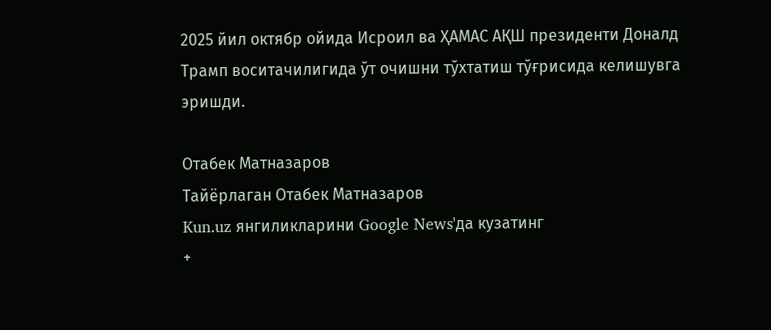2025 йил октябр ойида Исроил ва ҲАМАС АҚШ президенти Доналд Трамп воситачилигида ўт очишни тўхтатиш тўғрисида келишувга эришди.

Отабек Матназаров
Тайёрлаган Отабек Матназаров
Kun.uz янгиликларини Google News'да кузатинг
+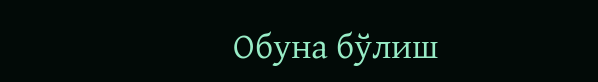Обуна бўлиш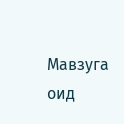Мавзуга оид